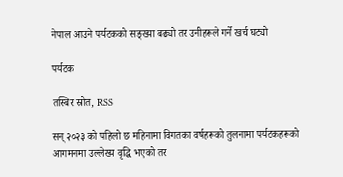नेपाल आउने पर्यटकको सङ्ख्या बढ्यो तर उनीहरूले गर्ने खर्च घट्यो

पर्यटक

तस्बिर स्रोत, RSS

सन् २०२३ को पहिलो छ महिनामा विगतका वर्षहरूको तुलनामा पर्यटकहरूको आगमनमा उल्लेख्य वृद्धि भएको तर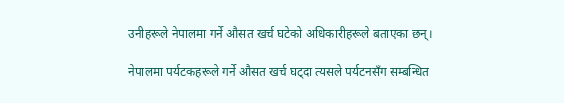उनीहरूले नेपालमा गर्ने औसत खर्च घटेको अधिकारीहरूले बताएका छन्।

नेपालमा पर्यटकहरूले गर्ने औसत खर्च घट्दा त्यसले पर्यटनसँग सम्बन्धित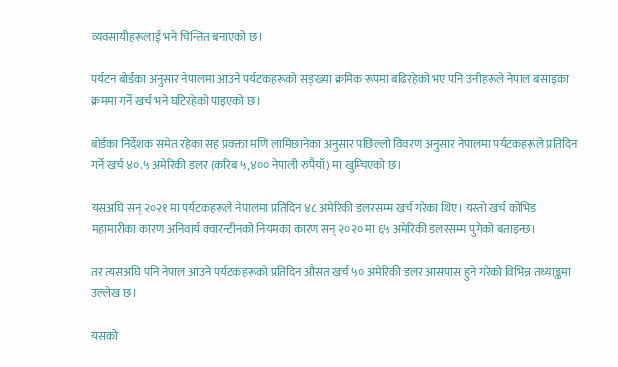व्यवसायीहरूलाई भने चिन्तित बनाएको छ।

पर्यटन बोर्डका अनुसार नेपालमा आउने पर्यटकहरूको सङ्ख्या क्रमिक रूपमा बढिरहेको भए पनि उनीहरूले नेपाल बसाइका क्रममा गर्ने खर्च भने घटिरहेको पाइएको छ।

बोर्डका निर्देशक समेत रहेका सह प्रवक्ता मणि लामिछानेका अनुसार पछिल्लो विवरण अनुसार नेपालमा पर्यटकहरूले प्रतिदिन गर्ने खर्च ४०.५ अमेरिकी डलर (करिब ५,४०० नेपाली रुपैयाँ) मा खुम्चिएको छ।

यसअघि सन् २०२१ मा पर्यटकहरूले नेपालमा प्रतिदिन ४८ अमेरिकी डलरसम्म खर्च गरेका थिए। यस्तो खर्च कोभिड महामारीका कारण अनिवार्य क्वारन्टीनको नियमका कारण सन् २०२० मा ६५ अमेरिकी डलरसम्म पुगेको बताइन्छ।

तर त्यसअघि पनि नेपाल आउने पर्यटकहरूको प्रतिदिन औसत खर्च ५० अमेरिकी डलर आसपास हुने गरेको विभिन्न तथ्याङ्कमा उल्लेख छ।

यसको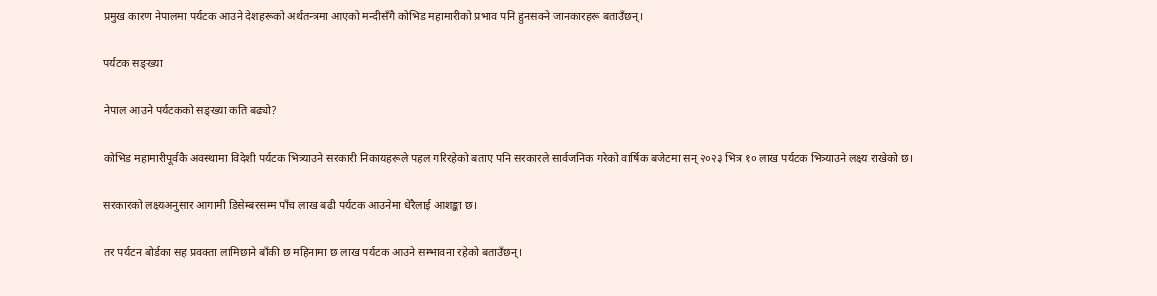प्रमुख कारण नेपालमा पर्यटक आउने देशहरूको अर्थतन्त्रमा आएको मन्दीसँगै कोभिड महामारीको प्रभाव पनि हुनसक्ने जानकारहरू बताउँछन्।

पर्यटक सङ्ख्या

नेपाल आउने पर्यटकको सङ्ख्या कति बढ्यो?

कोभिड महामारीपूर्वकै अवस्थामा विदेशी पर्यटक भित्र्याउने सरकारी निकायहरूले पहल गरिरहेको बताए पनि सरकारले सार्वजनिक गरेको वार्षिक बजेटमा सन् २०२३ भित्र १० लाख पर्यटक भित्र्याउने लक्ष्य राखेको छ।

सरकारको लक्ष्यअनुसार आगामी डिसेम्बरसम्म पाँच लाख बढी पर्यटक आउनेमा धेरैलाई आशङ्का छ।

तर पर्यटन बोर्डका सह प्रवक्ता लामिछाने बाँकी छ महिनामा छ लाख पर्यटक आउने सम्भावना रहेको बताउँछन्।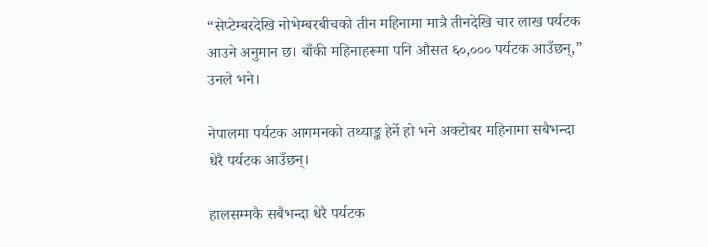“सेप्टेम्बरदेखि नोभेम्बरबीचको तीन महिनामा मात्रै तीनदेखि चार लाख पर्यटक आउने अनुमान छ। बाँकी महिनाहरूमा पनि औसत ६०,००० पर्यटक आउँछन्,” उनले भने।

नेपालमा पर्यटक आगमनको तथ्याङ्क हेर्ने हो भने अक्टोबर महिनामा सबैभन्दा धेरै पर्यटक आउँछन्।

हालसम्मकै सबैभन्दा धेरै पर्यटक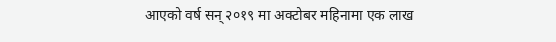आएको वर्ष सन् २०१९ मा अक्टोबर महिनामा एक लाख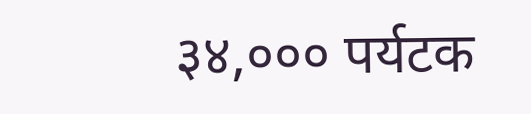३४,००० पर्यटक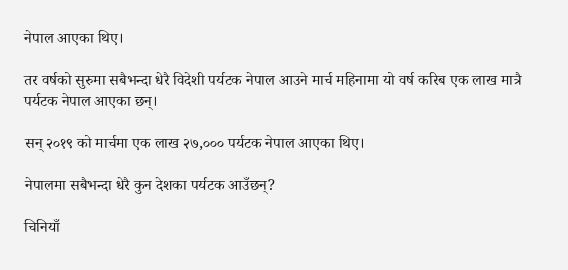नेपाल आएका थिए।

तर वर्षको सुरुमा सबैभन्दा धेरै विदेशी पर्यटक नेपाल आउने मार्च महिनामा यो वर्ष करिब एक लाख मात्रै पर्यटक नेपाल आएका छन्।

सन् २०१९ को मार्चमा एक लाख २७,००० पर्यटक नेपाल आएका थिए।

नेपालमा सबैभन्दा धेरै कुन देशका पर्यटक आउँछन्?

चिनियाँ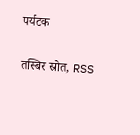पर्यटक

तस्बिर स्रोत, RSS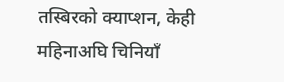तस्बिरको क्याप्शन, केही महिनाअघि चिनियाँ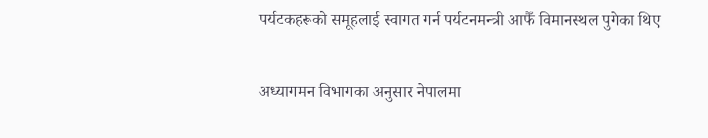पर्यटकहरूको समूहलाई स्वागत गर्न पर्यटनमन्त्री आफैँ विमानस्थल पुगेका थिए

अध्यागमन विभागका अनुसार नेपालमा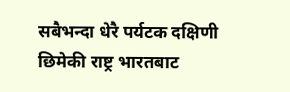सबैभन्दा धेरै पर्यटक दक्षिणी छिमेकी राष्ट्र भारतबाट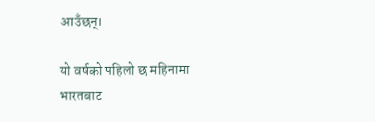आउँछन्।

यो वर्षको पहिलो छ महिनामा भारतबाट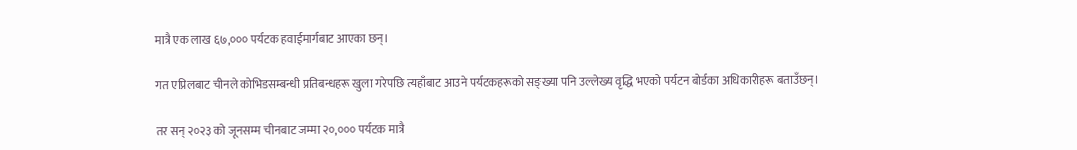मात्रै एक लाख ६७,००० पर्यटक हवाईमार्गबाट आएका छन्।

गत एप्रिलबाट चीनले कोभिडसम्बन्धी प्रतिबन्धहरू खुला गरेपछि त्यहाँबाट आउने पर्यटकहरूको सङ्ख्या पनि उल्लेख्य वृद्धि भएको पर्यटन बोर्डका अधिकारीहरू बताउँछन्।

तर सन् २०२३ को जूनसम्म चीनबाट जम्मा २०,००० पर्यटक मात्रै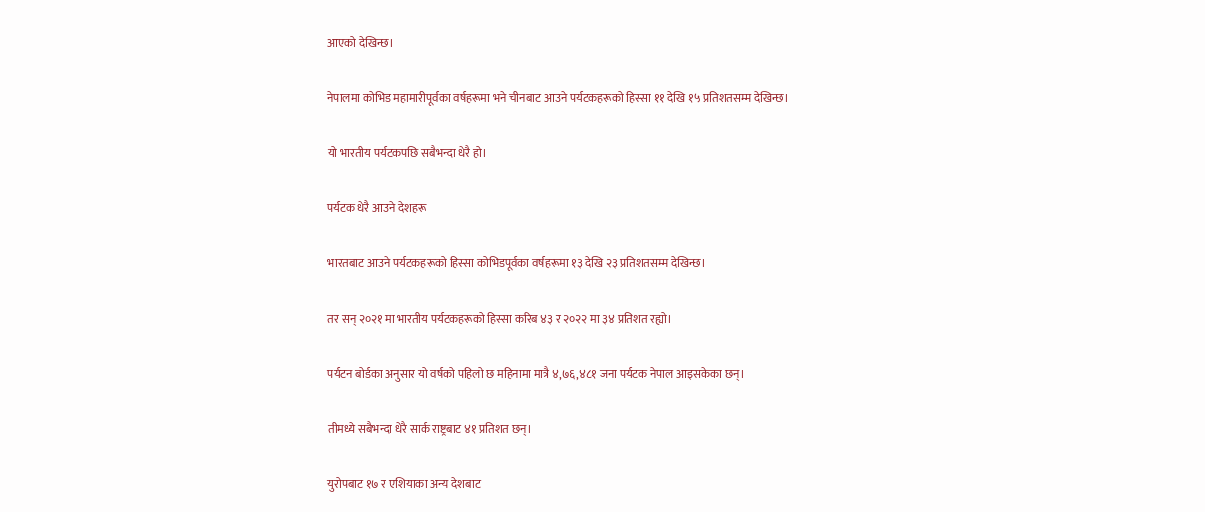आएको देखिन्छ।

नेपालमा कोभिड महामारीपूर्वका वर्षहरूमा भने चीनबाट आउने पर्यटकहरूको हिस्सा ११ देखि १५ प्रतिशतसम्म देखिन्छ।

यो भारतीय पर्यटकपछि सबैभन्दा धेरै हो।

पर्यटक धेरै आउने देशहरू

भारतबाट आउने पर्यटकहरूको हिस्सा कोभिडपूर्वका वर्षहरूमा १३ देखि २३ प्रतिशतसम्म देखिन्छ।

तर सन् २०२१ मा भारतीय पर्यटकहरूको हिस्सा करिब ४३ र २०२२ मा ३४ प्रतिशत रह्यो।

पर्यटन बोर्डका अनुसार यो वर्षको पहिलो छ महिनामा मात्रै ४,७६,४८१ जना पर्यटक नेपाल आइसकेका छन्।

तीमध्ये सबैभन्दा धेरै सार्क राष्ट्रबाट ४१ प्रतिशत छन्।

युरोपबाट १७ र एशियाका अन्य देशबाट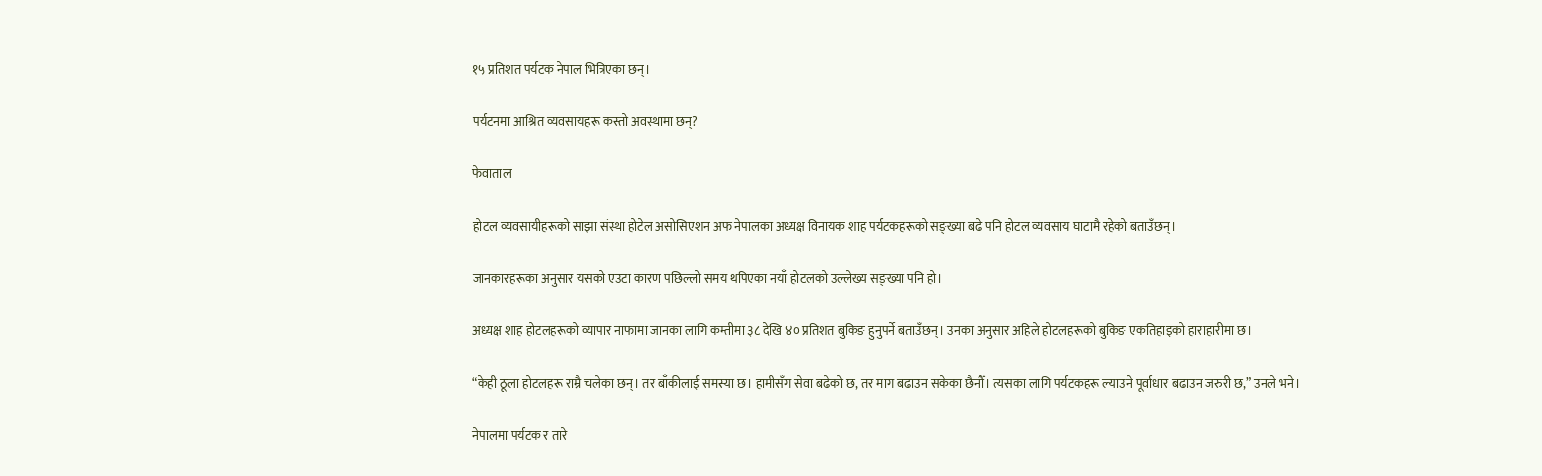१५ प्रतिशत पर्यटक नेपाल भित्रिएका छन्।

पर्यटनमा आश्रित व्यवसायहरू कस्तो अवस्थामा छन्?

फेवाताल

होटल व्यवसायीहरूको साझा संस्था होटेल असोसिएशन अफ नेपालका अध्यक्ष विनायक शाह पर्यटकहरूको सङ्ख्या बढे पनि होटल व्यवसाय घाटामै रहेको बताउँछन्।

जानकारहरूका अनुसार यसको एउटा कारण पछिल्लो समय थपिएका नयाँ होटलको उल्लेख्य सङ्ख्या पनि हो।

अध्यक्ष शाह होटलहरूको व्यापार नाफामा जानका लागि कम्तीमा ३८ देखि ४० प्रतिशत बुकिङ हुनुपर्ने बताउँछन्। उनका अनुसार अहिले होटलहरूको बुकिङ एकतिहाइको हाराहारीमा छ।

“केही ठूला होटलहरू राम्रै चलेका छन्। तर बाँकीलाई समस्या छ। हामीसँग सेवा बढेको छ, तर माग बढाउन सकेका छैनौँ। त्यसका लागि पर्यटकहरू ल्याउने पूर्वाधार बढाउन जरुरी छ,” उनले भने।

नेपालमा पर्यटक र तारे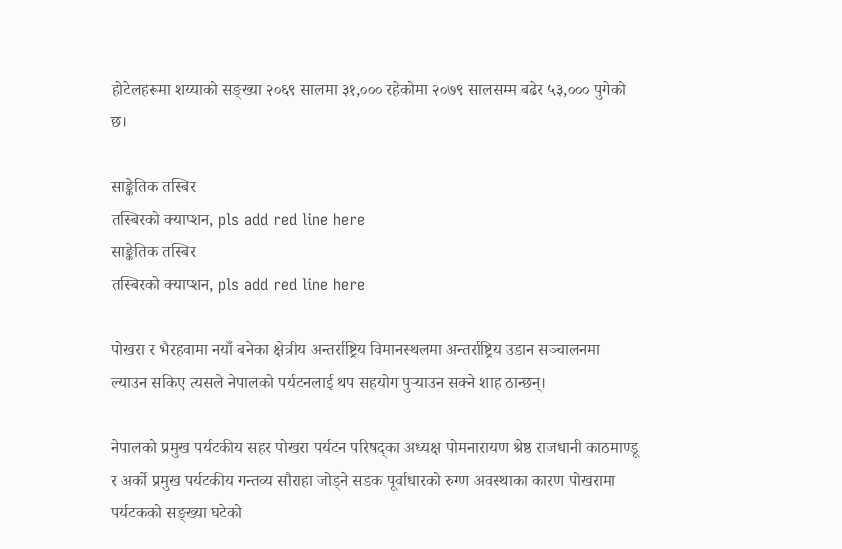होटेलहरूमा शय्याको सङ्ख्या २०६९ सालमा ३१,००० रहेकोमा २०७९ सालसम्म बढेर ५३,००० पुगेको छ।

साङ्केतिक तस्बिर
तस्बिरको क्याप्शन, pls add red line here
साङ्केतिक तस्बिर
तस्बिरको क्याप्शन, pls add red line here

पोखरा र भैरहवामा नयाँ बनेका क्षेत्रीय अन्तर्राष्ट्रिय विमानस्थलमा अन्तर्राष्ट्रिय उडान सञ्चालनमा ल्याउन सकिए त्यसले नेपालको पर्यटनलाई थप सहयोग पुर्‍याउन सक्ने शाह ठान्छन्।

नेपालको प्रमुख पर्यटकीय सहर पोखरा पर्यटन परिषद्‌का अध्यक्ष पोमनारायण श्रेष्ठ राजधानी काठमाण्डू र अर्को प्रमुख पर्यटकीय गन्तव्य सौराहा जोड्ने सडक पूर्वाधारको रुग्ण अवस्थाका कारण पोखरामा पर्यटकको सङ्ख्या घटेको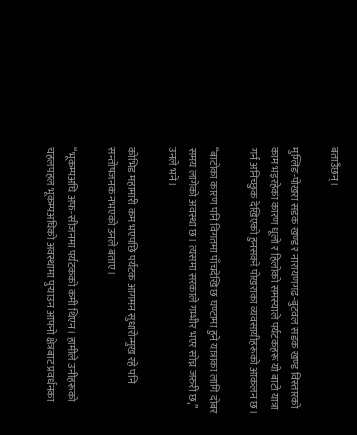बताउँछन्।

मुग्लिङ-पोखरा सडक खण्ड र नारायणगढ-बुटवल सडक खण्ड विस्तारको काम भइरहेका कारण धूलो र हिलोको समस्याले पर्यटकहरू यो बाटो यात्रा गर्न अनिच्छुक देखिएको हुनसक्ने पोखराका व्यवसायीहरूको आकलन छ।

“बाटोका कारण पनि विगतमा पाँचदेखि छ घण्टामा हुने यात्राका लागि दोबर समय लागेको अवस्था छ। त्यसमा सरकाले गम्भीर भएर सोच्न जरुरी छ,” उनले भने।

कोभिड महामारी कम भएपछि पर्यटक आगमन सुधारोन्मुख रहे पनि सन्तोषजनक नभएको उनले बताए।

“भूकम्पअघि अफ-सीजनमा पर्यटकको कमी थिएन। हामीले उनीहरूको चहलपहल भूकम्पअघिको अवस्थामा पुर्‍याउन आफ्नो क्षेत्रबाट प्रवर्धनका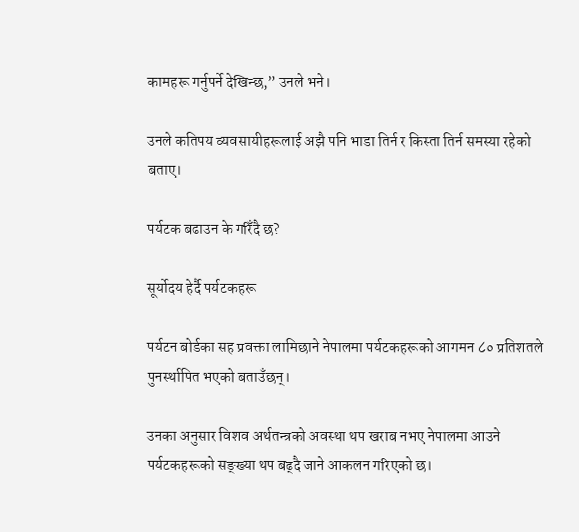कामहरू गर्नुपर्ने देखिन्छ,” उनले भने।

उनले कतिपय व्यवसायीहरूलाई अझै पनि भाडा तिर्न र किस्ता तिर्न समस्या रहेको बताए।

पर्यटक बढाउन के गरिँदै छ?

सूर्योदय हेर्दै पर्यटकहरू

पर्यटन बोर्डका सह प्रवक्ता लामिछाने नेपालमा पर्यटकहरूको आगमन ८० प्रतिशतले पुनर्स्थापित भएको बताउँछन्।

उनका अनुसार विशव अर्थतन्त्रको अवस्था थप खराब नभए नेपालमा आउने पर्यटकहरूको सङ्ख्या थप बढ्दै जाने आकलन गरिएको छ।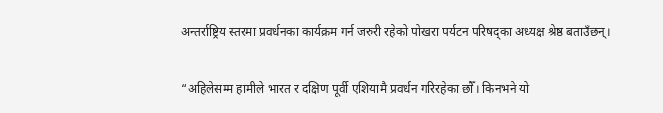अन्तर्राष्ट्रिय स्तरमा प्रवर्धनका कार्यक्रम गर्न जरुरी रहेको पोखरा पर्यटन परिषद्का अध्यक्ष श्रेष्ठ बताउँछन्।

“अहिलेसम्म हामीले भारत र दक्षिण पूर्वी एशियामै प्रवर्धन गरिरहेका छौँ। किनभने यो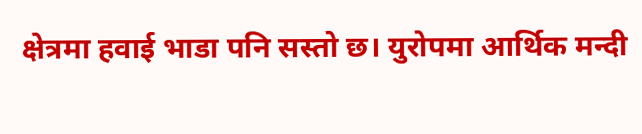क्षेत्रमा हवाई भाडा पनि सस्तो छ। युरोपमा आर्थिक मन्दी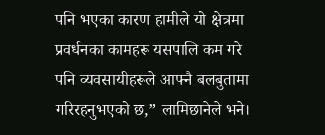पनि भएका कारण हामीले यो क्षेत्रमा प्रवर्धनका कामहरू यसपालि कम गरे पनि व्यवसायीहरूले आफ्नै बलबुतामा गरिरहनुभएको छ,” लामिछानेले भने।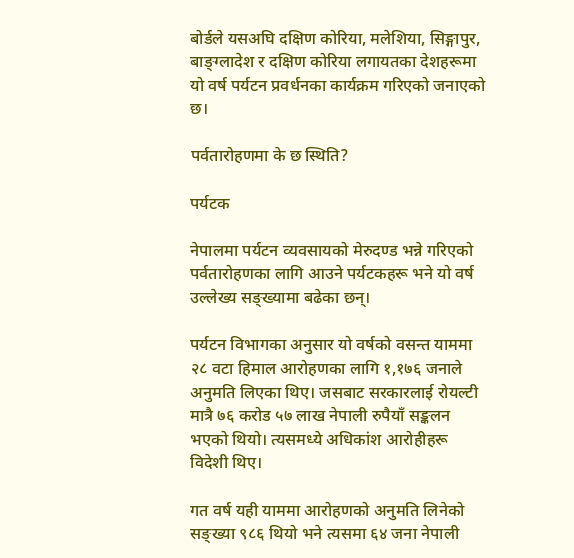बोर्डले यसअघि दक्षिण कोरिया, मलेशिया, सिङ्गापुर, बाङ्ग्लादेश र दक्षिण कोरिया लगायतका देशहरूमा यो वर्ष पर्यटन प्रवर्धनका कार्यक्रम गरिएको जनाएको छ।

पर्वतारोहणमा के छ स्थिति?

पर्यटक

नेपालमा पर्यटन व्यवसायको मेरुदण्ड भन्ने गरिएको पर्वतारोहणका लागि आउने पर्यटकहरू भने यो वर्ष उल्लेख्य सङ्ख्यामा बढेका छन्।

पर्यटन विभागका अनुसार यो वर्षको वसन्त याममा २८ वटा हिमाल आरोहणका लागि १,१७६ जनाले अनुमति लिएका थिए। जसबाट सरकारलाई रोयल्टी मात्रै ७६ करोड ५७ लाख नेपाली रुपैयाँ सङ्कलन भएको थियो। त्यसमध्ये अधिकांश आरोहीहरू विदेशी थिए।

गत वर्ष यही याममा आरोहणको अनुमति लिनेको सङ्ख्या ९८६ थियो भने त्यसमा ६४ जना नेपाली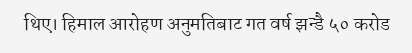थिए। हिमाल आरोहण अनुमतिबाट गत वर्ष झन्डै ५० करोड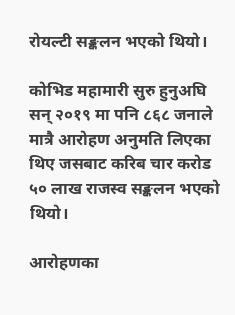रोयल्टी सङ्कलन भएको थियो।

कोभिड महामारी सुरु हुनुअघि सन् २०१९ मा पनि ८६८ जनाले मात्रै आरोहण अनुमति लिएका थिए जसबाट करिब चार करोड ५० लाख राजस्व सङ्कलन भएको थियो।

आरोहणका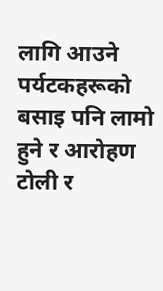लागि आउने पर्यटकहरूको बसाइ पनि लामो हुने र आरोहण टोली र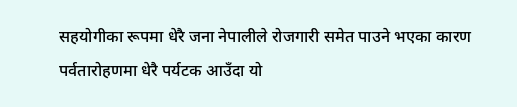सहयोगीका रूपमा धेरै जना नेपालीले रोजगारी समेत पाउने भएका कारण पर्वतारोहणमा धेरै पर्यटक आउँदा यो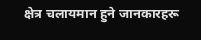क्षेत्र चलायमान हुने जानकारहरू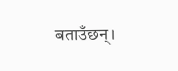बताउँछन्।